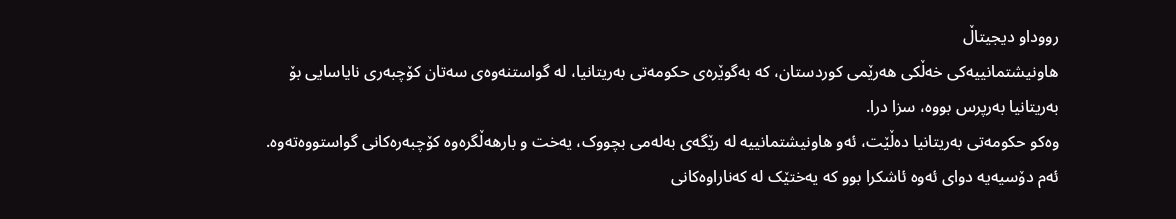رووداو دیجیتاڵ
هاونیشتمانییەکی خەڵکی هەرێمی کوردستان، کە بەگوێرەی حکومەتی بەریتانیا، لە گواستنەوەی سەتان کۆچبەری نایاسایی بۆ بەریتانیا بەرپرس بووە، سزا درا.
وەکو حکومەتی بەریتانیا دەڵێت، ئەو هاونیشتمانییە لە رێگەی بەلەمی بچووک، یەخت و بارهەڵگرەوە کۆچبەرەکانی گواستووەتەوە. ئەم دۆسیەیە دوای ئەوە ئاشکرا بوو کە یەختێک لە کەناراوەکانی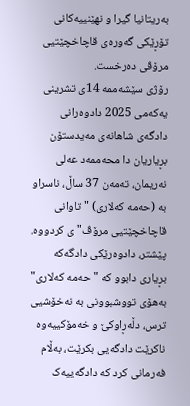بەریتانیا گیرا و نهێنییەکانی تۆڕێکی گەورەی قاچاخچێتیی مرۆڤی دەرخست.
رۆژی سێشەممە 14ی تشرینی یەکەمی 2025 دادوەرانی دادگەی شاهانەی مەیدستۆن بڕیاریان دا محەممەد عەلی نەریمان، تەمەن 37 ساڵ، ناسراو بە (حەمە کەلاری) "تاوانی قاچاخچێتیی مرۆڤ"ی کردووە.
پێشتر، دادوەرێکی دادگەکە بڕیاری دابوو کە "حەمە کەلاری" بەهۆی تووشبوونی بە نەخۆشیی ترس، دڵەڕاوکێ و خەمۆکییەوە ناکرێت دادگەیی بکرێت، بەڵام فەرمانی کرد کە دادگەییەک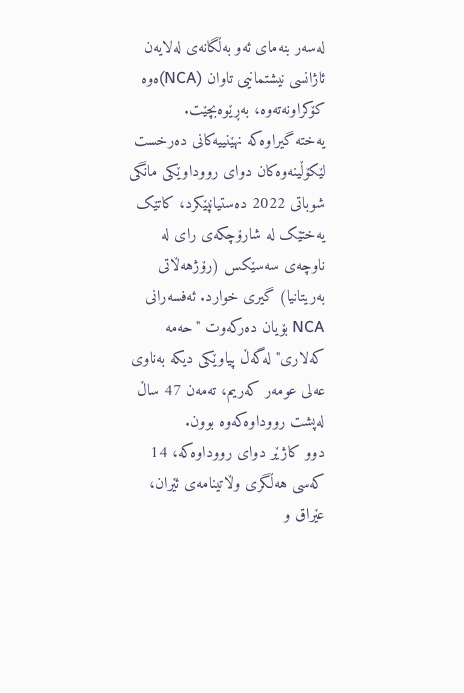لەسەر بنەمای ئەو بەڵگانەی لەلایەن ئاژانسی نیشتمانیی تاوان (NCA)ەوە کۆکراونەتەوە، بەڕێوەبچێت.
یەختە گیراوەکە نهێنییەکانی دەرخست
لێکۆڵینەوەکان دوای رووداوێکی مانگی شوباتی 2022 دەستیانپێکرد، کاتێک یەختێک لە شارۆچکەی رای لە ناوچەی سەسێکس (رۆژهەڵاتی بەریتانیا) گیری خوارد. ئەفسەرانی NCA بۆیان دەرکەوت "حەمە کەلاری" لەگەڵ پیاوێکی دیکە بەناوی عەلی عومەر کەریم، تەمەن 47 ساڵ لەپشت رووداوەکەوە بوون.
دوو کاژێر دوای رووداوەکە، 14 کەسی هەڵگری وڵاتینامەی ئێران، عێراق و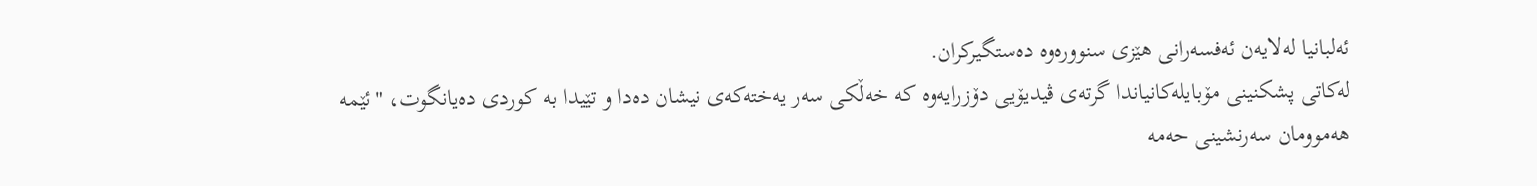ئەلبانیا لەلایەن ئەفسەرانی هێزی سنوورەوە دەستگیرکران.
لەکاتی پشکنینی مۆبایلەکانیاندا گرتەی ڤیدیۆیی دۆزرایەوە کە خەڵکی سەر یەختەکەی نیشان دەدا و تێیدا بە کوردی دەیانگوت، "ئێمە هەموومان سەرنشینی حەمە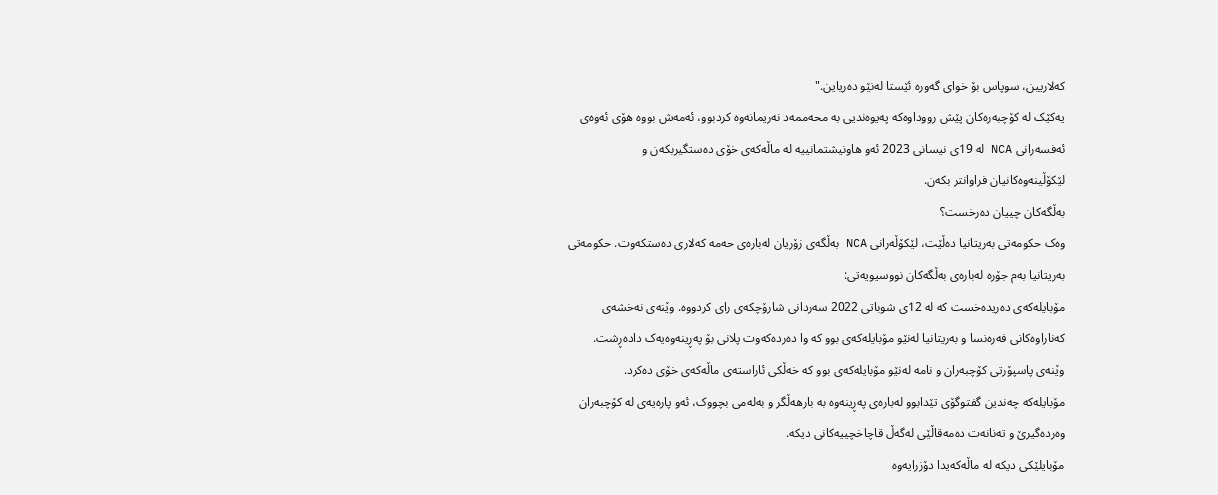کەلاریین، سوپاس بۆ خوای گەورە ئێستا لەنێو دەریاین."
یەکێک لە کۆچبەرەکان پێش رووداوەکە پەیوەندیی بە محەممەد نەریمانەوە کردبوو، ئەمەش بووە هۆی ئەوەی ئەفسەرانی NCA لە 19ی نیسانی 2023 ئەو هاونیشتمانییە لە ماڵەکەی خۆی دەستگیربکەن و لێکۆڵینەوەکانیان فراوانتر بکەن.
بەڵگەکان چییان دەرخست؟
وەک حکومەتی بەریتانیا دەڵێت، لێکۆڵەرانی NCA بەڵگەی زۆریان لەبارەی حەمە کەلاری دەستکەوت. حکومەتی بەریتانیا بەم جۆرە لەبارەی بەڵگەکان نووسیویەتی:
مۆبایلەکەی دەریدەخست کە لە 12ی شوباتی 2022 سەردانی شارۆچکەی رای کردووە. وێنەی نەخشەی کەناراوەکانی فەرەنسا و بەریتانیا لەنێو مۆبایلەکەی بوو کە وا دەردەکەوت پلانی بۆ پەڕینەوەیەک دادەڕشت.
وێنەی پاسپۆرتی کۆچبەران و نامە لەنێو مۆبایلەکەی بوو کە خەڵکی ئاراستەی ماڵەکەی خۆی دەکرد.
مۆبایلەکە چەندین گفتوگۆی تێدابوو لەبارەی پەڕینەوە بە بارهەڵگر و بەلەمی بچووک، ئەو پارەیەی لە کۆچبەران وەردەگیرێ و تەنانەت دەمەقاڵێی لەگەڵ قاچاخچییەکانی دیکە.
مۆبایلێکی دیکە لە ماڵەکەیدا دۆزرایەوە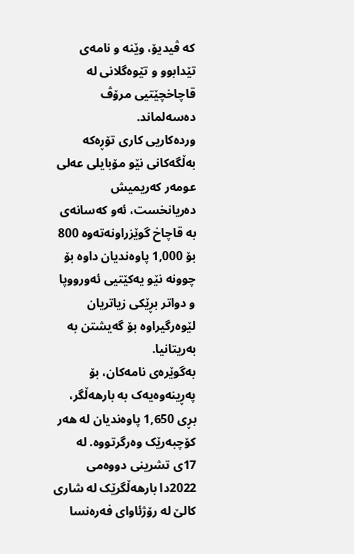کە ڤیدیۆ، وێنە و نامەی تێدابوو و تێوەگلانی لە قاچاخچێتیی مرۆڤ دەسەلماند.
وردەکاریی کاری تۆڕەکە
بەڵگەکانی نێو مۆبایلی عەلی عومەر کەریمیش دەریانخست، ئەو کەسانەی بە قاچاخ گوێزراونەتەوە 800 بۆ 1,000 پاوەندیان داوە بۆ چوونە نێو یەکێتیی ئەورووپا و دواتر بڕێکی زیاتریان لێوەرگیراوە بۆ گەیشتن بە بەریتانیا.
بەگوێرەی نامەکان، بۆ پەڕینەوەیەک بە بارهەڵگر، بڕی 1,650 پاوەندیان لە هەر کۆچبەرێک وەرگرتووە. لە 17ی تشرینی دووەمی 2022دا بارهەڵگرێک لە شاری کالێ لە رۆژئاوای فەرەنسا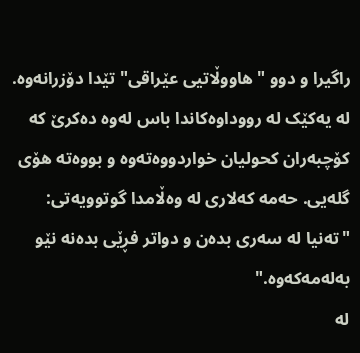راگیرا و دوو "هاووڵاتیی عێراقی" تێدا دۆزرانەوە.
لە یەکێک لە رووداوەکاندا باس لەوە دەکرێ کە کۆچبەران کحولیان خواردووەتەوە و بووەتە هۆی گلەیی. حەمە کەلاری لە وەڵامدا گوتوویەتی: "تەنیا لە سەری بدەن و دواتر فڕێی بدەنە نێو بەلەمەکەوە."
لە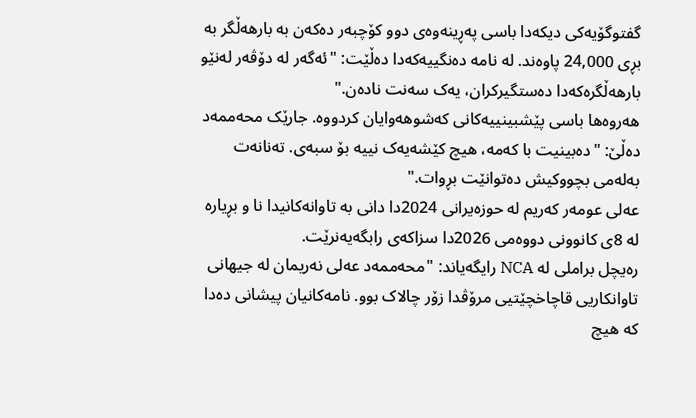گفتوگۆیەکی دیکەدا باسی پەڕینەوەی دوو کۆچبەر دەکەن بە بارهەڵگر بە بڕی 24,000 پاوەند. لە نامە دەنگییەکەدا دەڵێت: "ئەگەر لە دۆڤەر لەنێو بارهەڵگرەکەدا دەستگیرکران، یەک سەنت نادەن."
هەروەها باسی پێشبینییەکانی کەشوهەوایان کردووە. جارێک محەممەد دەڵێ: "دەبینیت با کەمە، هیچ کێشەیەک نییە بۆ سبەی. تەنانەت بەلەمی بچووکیش دەتوانێت بڕوات."
عەلی عومەر کەریم لە حوزەیرانی 2024دا دانی بە تاوانەکانیدا نا و بڕیارە لە 8ی کانوونی دووەمی 2026دا سزاکەی رابگەیەنرێت.
رەیچل براملی لە NCA رایگەیاند: "محەممەد عەلی نەریمان لە جیهانی تاوانکاریی قاچاخچێتیی مرۆڤدا زۆر چالاک بوو. نامەکانیان پیشانی دەدا کە هیچ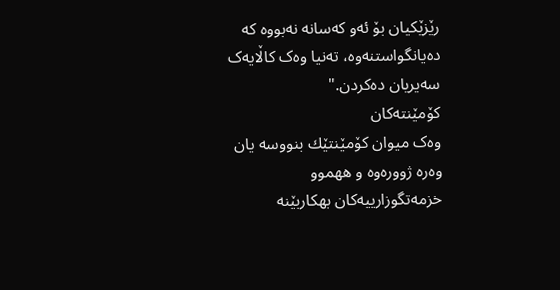رێزێکیان بۆ ئەو کەسانە نەبووە کە دەیانگواستنەوە، تەنیا وەک کاڵایەک سەیریان دەکردن."
کۆمێنتەکان
وەک میوان کۆمێنتێك بنووسە یان وەرە ژوورەوە و ههموو خزمەتگوزارییەکان بهكاربێنه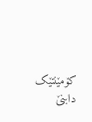کۆمێنتێک دابنێ